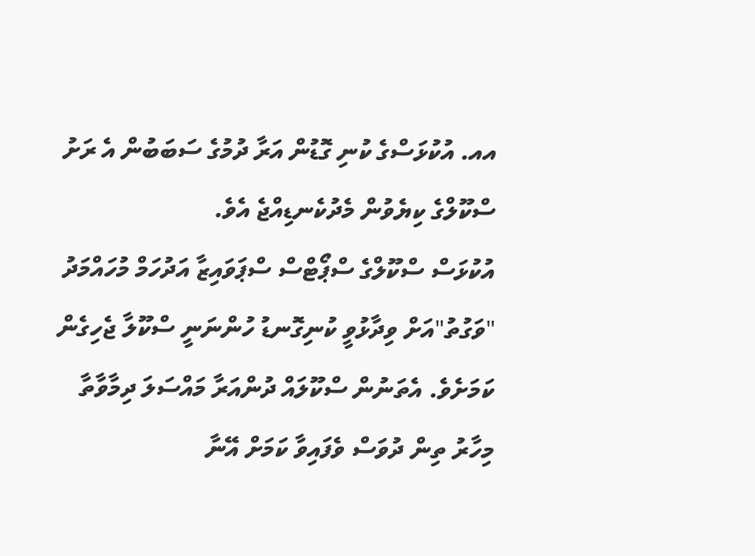އއ. އުކުޅަސްގެ ކުނި ގޮޑުން އަރާ ދުމުގެ ސަބަބުން އެ ރަށު ސްކޫލްގެ ކިޔެވުން މެދުކެނޑިއްޖެ އެވެ.
އުކުޅަސް ސްކޫލްގެ ސްޕޯޓްސް ސްޕަވައިޒާ އަދުހަމް މުހައްމަދު "ވަގުތު"އަށް ވިދާޅުވީ ކުނިގޮނޑު ހުންނަނީ ސްކޫލާ ޖެހިގެން ކަމަށެވެ. އެތަނުން ސްކޫލައް ދުންއަރާ މައްސަލަ ދިމާވާތާ މިހާރު ތިން ދުވަސް ވެފައިވާ ކަމަށް އޭނާ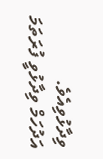ވިދާޅުވިއެވެ.
އަދުހަމް ވިދާޅުވީ ފުރަތަމަ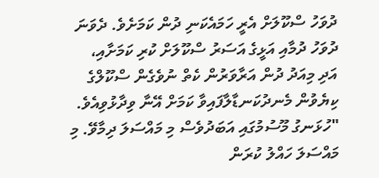ދުވަހު ސްކޫލަށް އެރީ ހަމައެކަނި ދުން ކަމަށެވެ. ދެވަނަ ދުވަހު ދުމާއި އަޅީގެ އަސަރު ސްކޫލަށް ކުރި ކަމަށާއި، އަދި މިއަދު ދުން އަރާވަރުން ކެތް ނުވެގެން ސްކޫލްގެ ކިޔެވުން މެނދުކަނޑާލާފައިވާ ކަމަށް އޭނާ ވިދާޅުވިއެވެ.
"ހުޅަނގު މޫސުމުގައި އަބަދުވެސް މި މައްސަލަ ދިމާވޭ. މި މައްސަލަ ހައްލު ކުރަން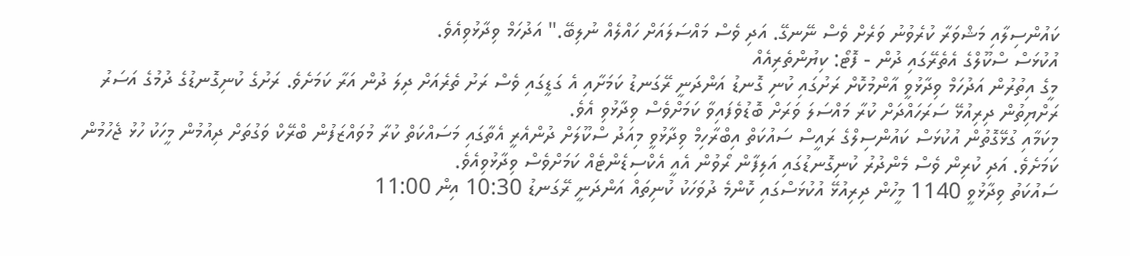ކައުންސިލާއި މަޝްވަރާ ކުރެވުނު ވަރެށް ވެސް ނޭނގޭ. އަދި ވެސް މައްސަލައަށް ހައްލެއް ނުލިބޭ." އަދުހަމް ވިދާޅުވިއެވެ.
އުކުޅަސް ސްކޫލްގެ އެތެރޭގައި ދުން - ފޮޓޯ: ކިޔުންތެރިއެއް
މީގެ އިތުރުން އަދުހަމް ވިދާޅުވީ އާންމުކޮށް ރަށުގައި ކުނި ގޮނޑު އަންދަނީ ރޭގަނޑު ކަމަށާއި އެ ގަޑީގައި ވެސް ރަށު ތެރެއަށް ދިލަ ދުން އަރާ ކަމަށެވެ. ރަށުގެ ކުނިގޮނޑުގެ ދުމުގެ އަސަރު ރަށްޔިތުން ދިރިއުޅޭ ސަރަހައްދަށް ކުރާ މައްސަލަ ވަރަށް ބޮޑުވެފައިވާ ކަމަށްވެސް ވިދާޅުވި އެވެ.
މިކަމާއި ގުޅޭގޮތުން އުކުޅަސް ކައުންސިލްގެ ރައީސް ސައުކަތް އިބްރާހިމް ވިދާޅުވީ މިއަދު ސްކޫލަށް ދުންއެރީ އެތާގައި މަސައްކަތް ކުރާ މުވައްޒަފުން ބްރޭކް ވަގުތަށް ދިއުމުން މީހަކު ހުޅު ޖެހުމުން ކަމަށެވެ. އަދި ކުރިން ވެސް މެންދުރު ކުނިގޮނޑުގައި އަލިފާން ރޯވުން އެއީ އެކްސިޑެންޓެއް ކަމަށްވެސް ވިދާޅުވިއެވެ.
ސައުކަތު ވިދާޅުވީ 1140 މީހުން ދިރިއުޅޭ އުކުޅަސްގައި ކޮންމެ ދުވަހަކު ކުނިތައް އަންދަނީ ރޭގަނޑު 10:30 އިން 11:00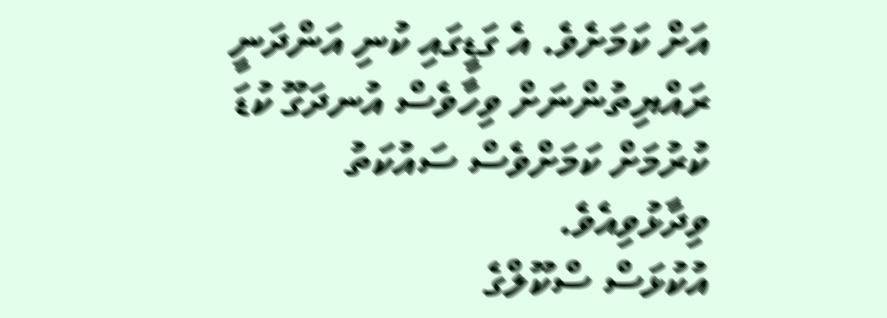އަށް ކަމަށެވެ. އެ ގަޑީގައި ކުނި އަންދަނީ ރައްޔިތުންނަށް ވިހާވެސް އުނދަގޫ ކުޑަ ކުރުމަށް ކަމަށްވެސް ސައުކަތު ވިދާޅުވިއެވެ.
އުކުޅަސް ސްކޫލްގެ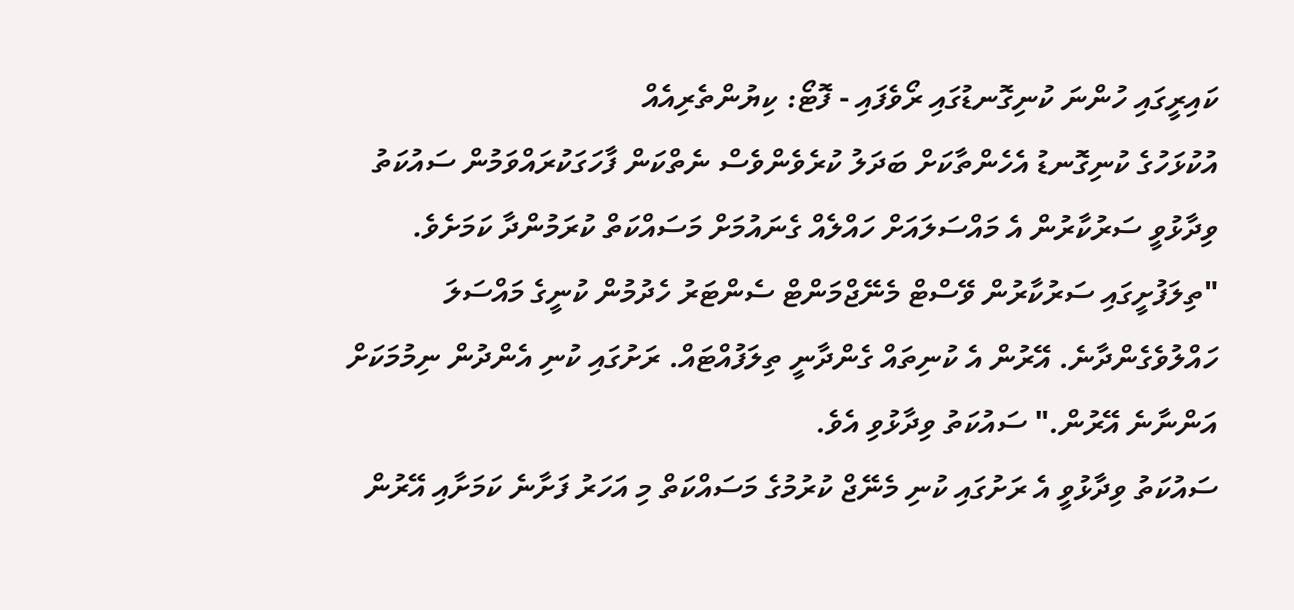ކައިރީގައި ހުންނަ ކުނިގޮނޑުގައި ރޯވެފައި - ފޮޓޯ: ކިޔުންތެރިއެއް
އުކުޅަހުގެ ކުނިގޮނޑު އެހެންތާކަށް ބަދަލު ކުރެވެންވެސް ނެތްކަން ފާހަގަކުރައްވަމުން ސައުކަތު ވިދާޅުވީ ސަރުކާރުން އެ މައްސަލައަށް ހައްލެއް ގެނައުމަށް މަސައްކަތް ކުރަމުންދާ ކަމަށެވެ.
"ތިލަފުށީގައި ސަރުކާރުން ވޭސްޓް މެނޭޖްމަންޓް ސެންޓަރު ހެދުމުން ކުނީގެ މައްސަލަ ހައްލުވެގެންދާނެ. އޭރުން އެ ކުނިތައް ގެންދާނީ ތިލަފުއްޓައް. ރަށުގައި ކުނި އެންދުން ނިމުމަކަށް އަންނާނެ އޭރުން." ސައުކަތު ވިދާޅުވި އެވެ.
ސައުކަތު ވިދާޅުވީ އެ ރަށުގައި ކުނި މެނޭޖް ކުރުމުގެ މަސައްކަތް މި އަހަރު ފަށާނެ ކަމަށާއި އޭރުން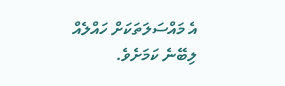އެ މައްސަލަތަކަށް ހައްލެއް ލިބޭނެ ކަމަށެވެ.